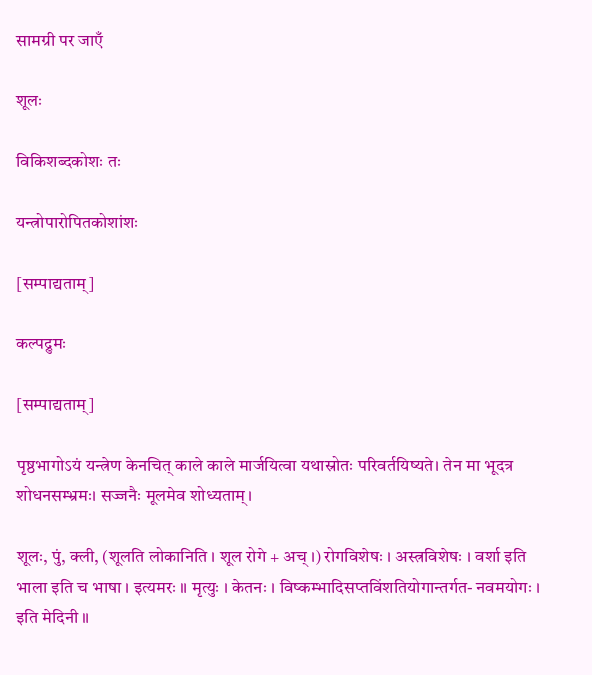सामग्री पर जाएँ

शूलः

विकिशब्दकोशः तः

यन्त्रोपारोपितकोशांशः

[सम्पाद्यताम्]

कल्पद्रुमः

[सम्पाद्यताम्]

पृष्ठभागोऽयं यन्त्रेण केनचित् काले काले मार्जयित्वा यथास्रोतः परिवर्तयिष्यते। तेन मा भूदत्र शोधनसम्भ्रमः। सज्जनैः मूलमेव शोध्यताम्।

शूलः, पुं, क्ली, (शूलति लोकानिति । शूल रोगे + अच् ।) रोगविशेषः । अस्त्रविशेषः । वर्शा इति भाला इति च भाषा । इत्यमरः ॥ मृत्युः । केतनः । विष्कम्भादिसप्तविंशतियोगान्तर्गत- नवमयोगः । इति मेदिनी ॥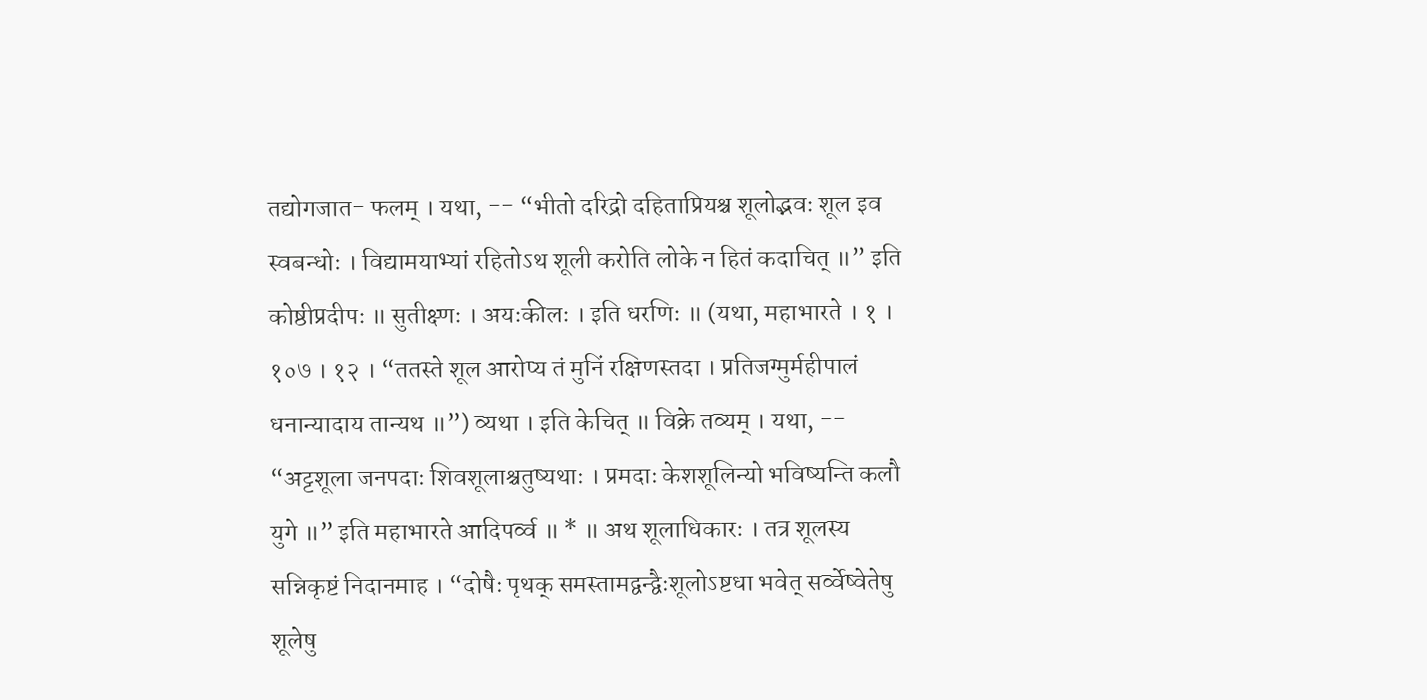तद्योगजात- फलम् । यथा, -- “भीतो दरिद्रो दहिताप्रियश्च शूलोद्भवः शूल इव स्वबन्धोः । विद्यामयाभ्यां रहितोऽथ शूली करोति लोके न हितं कदाचित् ॥” इति कोष्ठीप्रदीपः ॥ सुतीक्ष्णः । अयःकीलः । इति धरणिः ॥ (यथा, महाभारते । १ । १०७ । १२ । “ततस्ते शूल आरोप्य तं मुनिं रक्षिणस्तदा । प्रतिजग्मुर्महीपालं धनान्यादाय तान्यथ ॥”) व्यथा । इति केचित् ॥ विक्रे तव्यम् । यथा, -- “अट्टशूला जनपदाः शिवशूलाश्चतुष्यथाः । प्रमदाः केशशूलिन्यो भविष्यन्ति कलौ युगे ॥” इति महाभारते आदिपर्व्व ॥ * ॥ अथ शूलाधिकारः । तत्र शूलस्य सन्निकृष्टं निदानमाह । “दोषैः पृथक् समस्तामद्वन्द्वैःशूलोऽष्टधा भवेत् सर्व्वेष्वेतेषु शूलेषु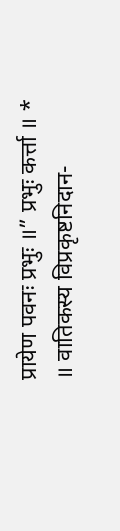प्रायेण पवनः प्रभुः ॥” प्रभुः कर्त्ता ॥ * ॥ वातिकस्य विप्रकृष्टनिदान-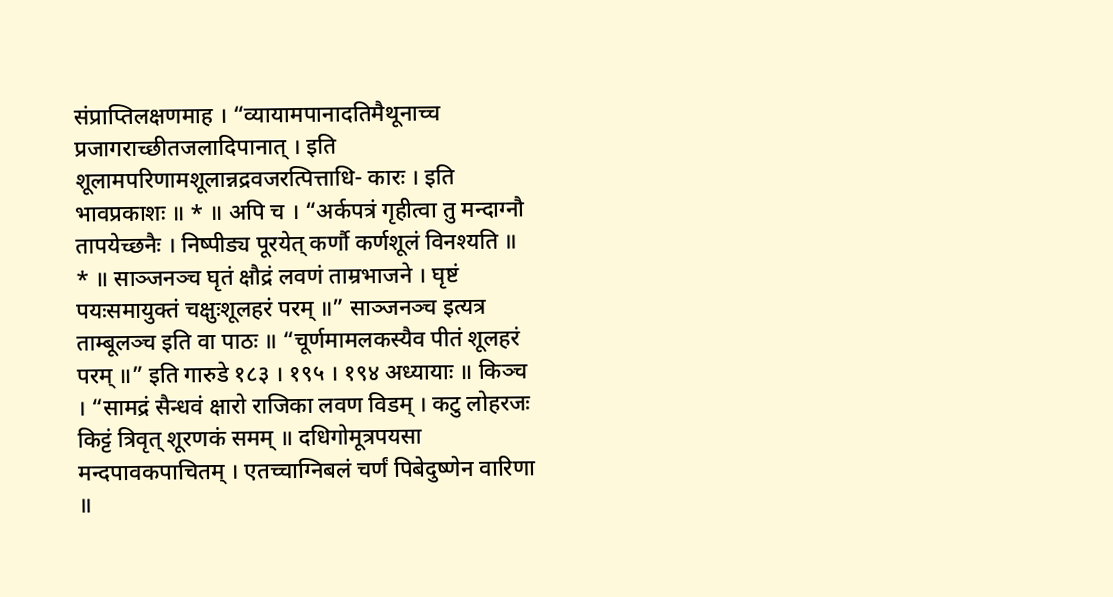संप्राप्तिलक्षणमाह । “व्यायामपानादतिमैथूनाच्च प्रजागराच्छीतजलादिपानात् । इति शूलामपरिणामशूलान्नद्रवजरत्पित्ताधि- कारः । इति भावप्रकाशः ॥ * ॥ अपि च । “अर्कपत्रं गृहीत्वा तु मन्दाग्नौ तापयेच्छनैः । निष्पीड्य पूरयेत् कर्णौ कर्णशूलं विनश्यति ॥ * ॥ साञ्जनञ्च घृतं क्षौद्रं लवणं ताम्रभाजने । घृष्टं पयःसमायुक्तं चक्षुःशूलहरं परम् ॥” साञ्जनञ्च इत्यत्र ताम्बूलञ्च इति वा पाठः ॥ “चूर्णमामलकस्यैव पीतं शूलहरं परम् ॥” इति गारुडे १८३ । १९५ । १९४ अध्यायाः ॥ किञ्च । “सामद्रं सैन्धवं क्षारो राजिका लवण विडम् । कटु लोहरजः किट्टं त्रिवृत् शूरणकं समम् ॥ दधिगोमूत्रपयसा मन्दपावकपाचितम् । एतच्चाग्निबलं चर्णं पिबेदुष्णेन वारिणा ॥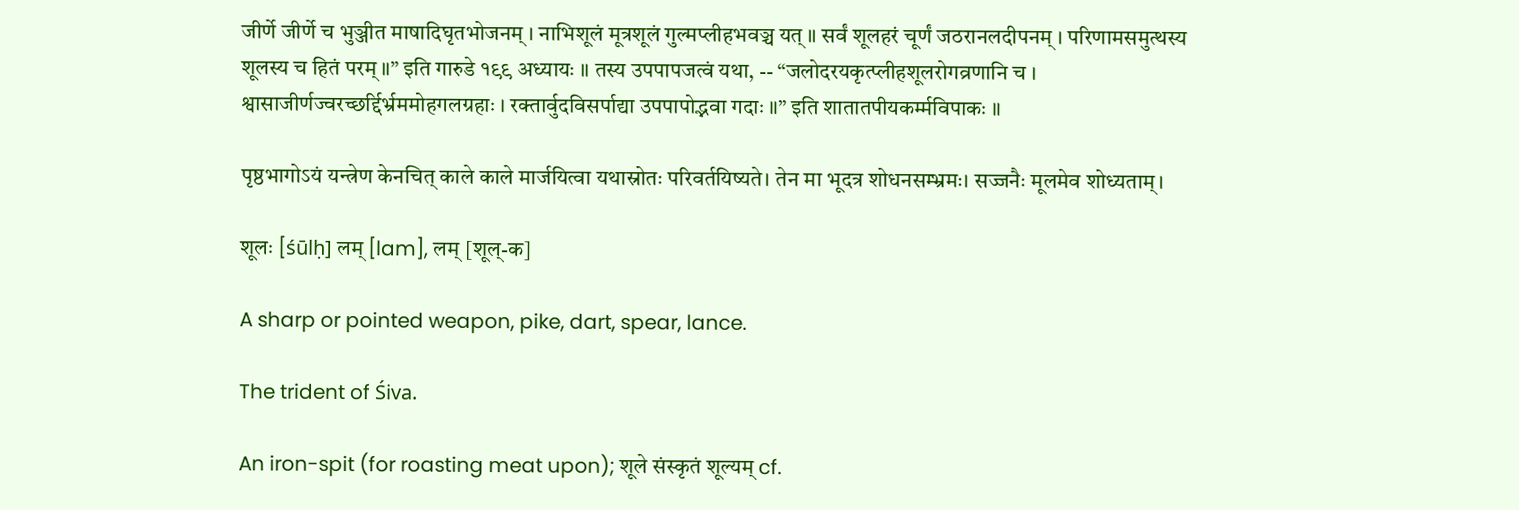जीर्णे जीर्णे च भुञ्जीत माषादिघृतभोजनम् । नाभिशूलं मूत्रशूलं गुल्मप्लीहभवञ्च यत् ॥ सर्वं शूलहरं चूर्णं जठरानलदीपनम् । परिणामसमुत्थस्य शूलस्य च हितं परम् ॥” इति गारुडे १९९ अध्यायः ॥ तस्य उपपापजत्वं यथा, -- “जलोदरयकृत्प्लीहशूलरोगव्रणानि च । श्वासाजीर्णज्वरच्छर्द्दिर्भ्रममोहगलग्रहाः । रक्तार्वुदविसर्पाद्या उपपापोद्भवा गदाः ॥” इति शातातपीयकर्म्मविपाकः ॥

पृष्ठभागोऽयं यन्त्रेण केनचित् काले काले मार्जयित्वा यथास्रोतः परिवर्तयिष्यते। तेन मा भूदत्र शोधनसम्भ्रमः। सज्जनैः मूलमेव शोध्यताम्।

शूलः [śūlḥ] लम् [lam], लम् [शूल्-क]

A sharp or pointed weapon, pike, dart, spear, lance.

The trident of Śiva.

An iron-spit (for roasting meat upon); शूले संस्कृतं शूल्यम् cf.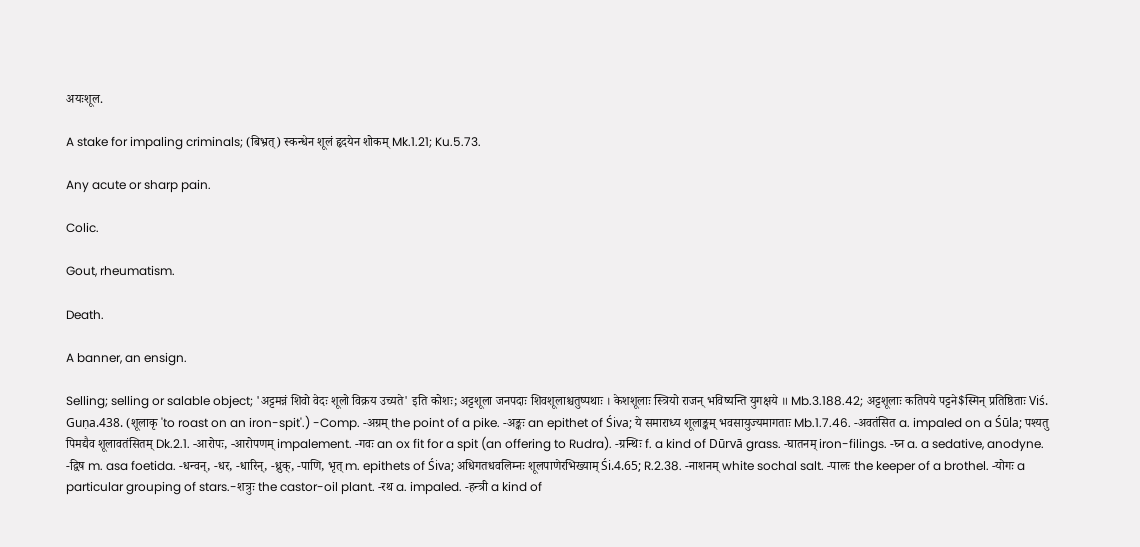अयःशूल.

A stake for impaling criminals; (बिभ्रत्) स्कन्धेन शूलं हृदयेन शोकम् Mk.1.21; Ku.5.73.

Any acute or sharp pain.

Colic.

Gout, rheumatism.

Death.

A banner, an ensign.

Selling; selling or salable object; 'अट्टमन्नं शिवो वेदः शूलो विक्रय उच्यते' इति कोशः; अट्टशूला जनपदाः शिवशूलाश्चतुष्पथाः । केशशूलाः स्त्रियो राजन् भविष्यन्ति युगक्षये ॥ Mb.3.188.42; अट्टशूलाः कतिपये पट्टने$स्मिन् प्रतिष्ठिताः Viś. Guṇa.438. (शूलाकृ 'to roast on an iron-spit'.) -Comp. -अग्रम् the point of a pike. -अङ्कः an epithet of Śiva; ये समाराध्य शूलाङ्कम् भवसायुज्यमागताः Mb.1.7.46. -अवतंसित a. impaled on a Śūla; पश्यतु पिमद्यैव शूलावतंसितम् Dk.2.1. -आरोपः, -आरोपणम् impalement. -गवः an ox fit for a spit (an offering to Rudra). -ग्रन्थिः f. a kind of Dūrvā grass. -घातनम् iron-filings. -घ्न a. a sedative, anodyne. -द्विष m. asa foetida. -धन्वन्, -धर, -धारिन्, -ध्रुक्, -पाणि, भृत् m. epithets of Śiva; अधिगतधवलिम्नः शूलपाणेरभिख्याम् Śi.4.65; R.2.38. -नाशनम् white sochal salt. -पालः the keeper of a brothel. -योगः a particular grouping of stars.-शत्रुः the castor-oil plant. -रथ a. impaled. -हन्त्री a kind of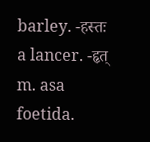barley. -हस्तः a lancer. -हृत् m. asa foetida.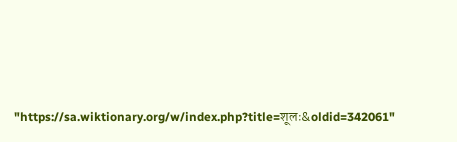"https://sa.wiktionary.org/w/index.php?title=शूलः&oldid=342061"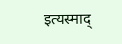इत्यस्माद्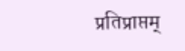प्रतिप्राप्तम्